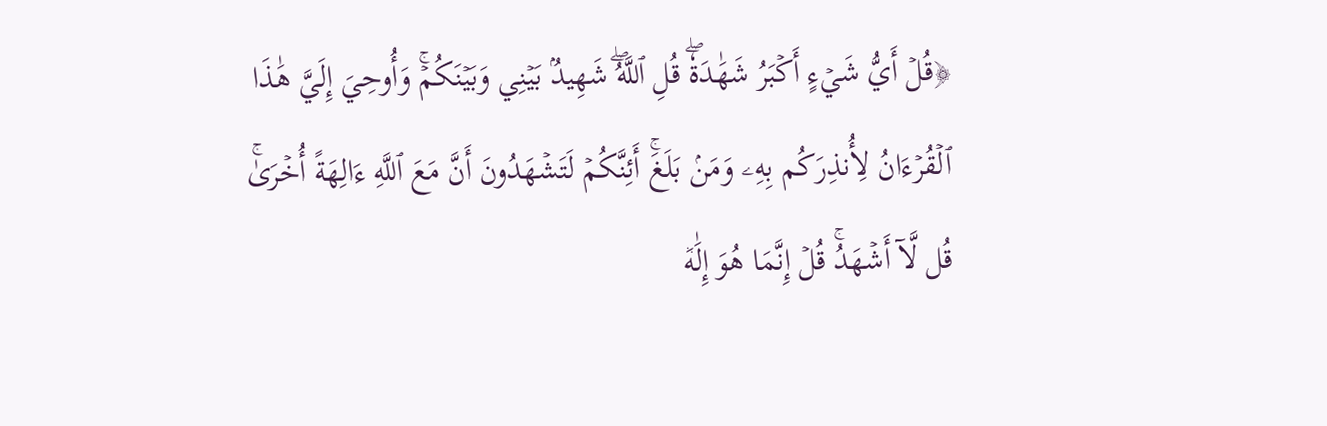﴿قُلۡ أَيُّ شَيۡءٍ أَكۡبَرُ شَهَٰدَةٗۖ قُلِ ٱللَّهُۖ شَهِيدُۢ بَيۡنِي وَبَيۡنَكُمۡۚ وَأُوحِيَ إِلَيَّ هَٰذَا ٱلۡقُرۡءَانُ لِأُنذِرَكُم بِهِۦ وَمَنۢ بَلَغَۚ أَئِنَّكُمۡ لَتَشۡهَدُونَ أَنَّ مَعَ ٱللَّهِ ءَالِهَةً أُخۡرَىٰۚ قُل لَّآ أَشۡهَدُۚ قُلۡ إِنَّمَا هُوَ إِلَٰهٞ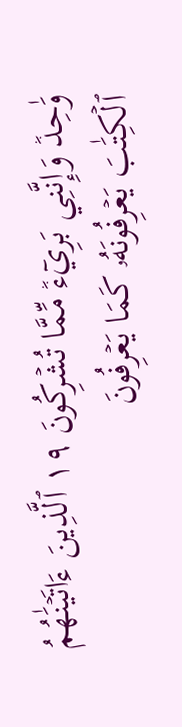وَٰحِدٞ وَإِنَّنِي بَرِيٓءٞ مِّمَّا تُشۡرِكُونَ ١٩ ٱلَّذِينَ ءَاتَيۡنَٰهُمُ ٱلۡكِتَٰبَ يَعۡرِفُونَهُۥ كَمَا يَعۡرِفُونَ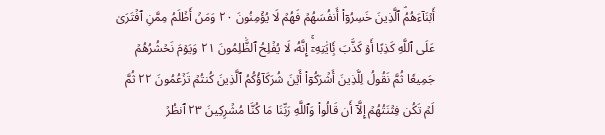أَبۡنَآءَهُمُۘ ٱلَّذِينَ خَسِرُوٓاْ أَنفُسَهُمۡ فَهُمۡ لَا يُؤۡمِنُونَ ٢٠ وَمَنۡ أَظۡلَمُ مِمَّنِ ٱفۡتَرَىٰ عَلَى ٱللَّهِ كَذِبًا أَوۡ كَذَّبَ بَِٔايَٰتِهِۦٓۚ إِنَّهُۥ لَا يُفۡلِحُ ٱلظَّٰلِمُونَ ٢١ وَيَوۡمَ نَحۡشُرُهُمۡ جَمِيعٗا ثُمَّ نَقُولُ لِلَّذِينَ أَشۡرَكُوٓاْ أَيۡنَ شُرَكَآؤُكُمُ ٱلَّذِينَ كُنتُمۡ تَزۡعُمُونَ ٢٢ ثُمَّ لَمۡ تَكُن فِتۡنَتُهُمۡ إِلَّآ أَن قَالُواْ وَٱللَّهِ رَبِّنَا مَا كُنَّا مُشۡرِكِينَ ٢٣ ٱنظُرۡ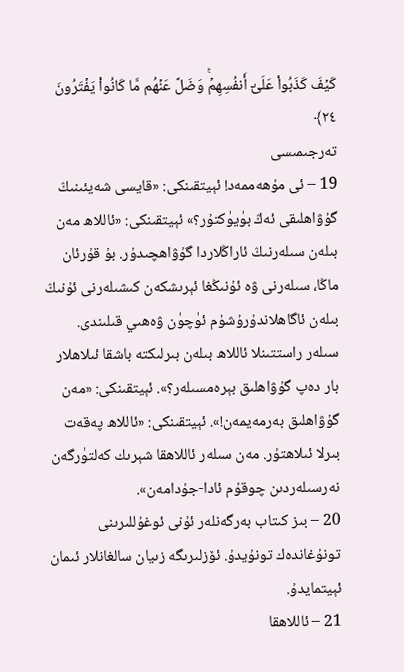كَيۡفَ كَذَبُواْ عَلَىٰٓ أَنفُسِهِمۡۚ وَضَلَّ عَنۡهُم مَّا كَانُواْ يَفۡتَرُونَ ٢٤﴾
تەرجىمىسى
19 – ئى مۇھەممەد! ئېيتقىنكى: «قايسى شەيئىنىڭ گۇۋاھلىقى ئەڭ بۈيۈكتۇر؟» ئېيتقىنكى: «ئاللاھ مەن بىلەن سىلەرنىڭ ئاراڭلاردا گۇۋاھچىدۇر. بۇ قۇرئان ماڭا، سىلەرنى ۋە ئۇنىڭغا ئېرىشكەن كىشىلەرنى ئۇنىڭ بىلەن ئاگاھلاندۇرۇشۇم ئۈچۈن ۋەھىي قىلىندى. سىلەر راستتىنلا ئاللاھ بىلەن بىرلىكتە باشقا ئىلاھلار بار دەپ گۇۋاھلىق بېرەمسىلەر؟». ئېيتقىنكى: «مەن گۇۋاھلىق بەرمەيمەن!». ئېيتقىنكى: «ئاللاھ پەقەت بىرلا ئىلاھتۇر. مەن سىلەر ئاللاھقا شېرىك كەلتۈرگەن نەرسىلەردىن چوقۇم ئادا-جۇدامەن».
20 – بىز كىتاب بەرگەنلەر ئۇنى ئوغۇللىرىنى تونۇغاندەك تونۇيدۇ. ئۆزلىرىگە زىيان سالغانلار ئىمان ئېيتمايدۇ.
21 – ئاللاھقا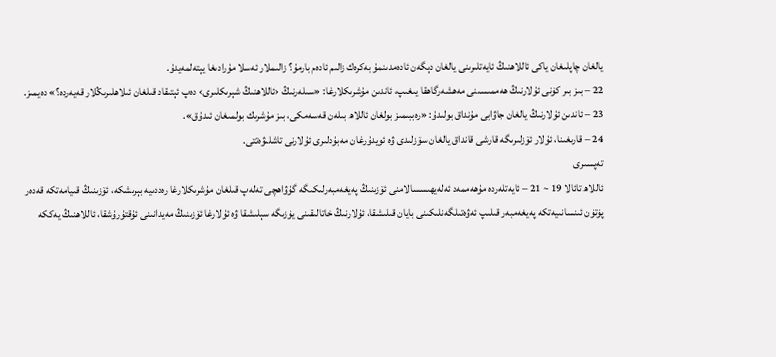يالغان چاپلىغان ياكى ئاللاھنىڭ ئايەتلىرىنى يالغان دېگەن ئادەمدىنمۇ بەكرەك زالىم ئادەم بارمۇ؟ زالىملار ئەسلا مۇرادىغا يېتەلمەيدۇ.
22 – بىز بىر كۈنى ئۇلارنىڭ ھەممىسىنى مەھشەرگاھقا يىغىپ، ئاندىن مۇشرىكلارغا: «سىلەرنىڭ ‹ئاللاھنىڭ شېرىكلىرى› دەپ ئېتىقاد قىلغان ئىلاھلىرىڭلار قەيەردە؟» دەيمىز.
23 – ئاندىن ئۇلارنىڭ يالغان جاۋابى مۇنداق بولىدۇ: «رەببىمىز بولغان ئاللاھ بىلەن قەسەمكى، بىز مۇشرىك بولمىغان ئىدۇق».
24 – قارىغىنا، ئۇلار ئۆزلىرىگە قارشى قانداق يالغان سۆزلىدى ۋە ئويدۇرغان مەبۇدلىرى ئۇلارنى تاشلىۋەتتى.
تەپسىرى
ئاللاھ تائالا 19 ~ 21 – ئايەتلەردە مۇھەممەد ئەلەيھىسسالامنى ئۆزىنىڭ پەيغەمبەرلىكىگە گۇۋاھچى تەلەپ قىلغان مۇشرىكلارغا رەددىيە بېرىشكە، ئۆزىنىڭ قىيامەتكە قەدەر پۈتۈن ئىنسانىيەتكە پەيغەمبەر قىلىپ ئەۋەتىلگەنلىكىنى بايان قىلىشقا، ئۇلارنىڭ خاتالىقىنى يۈزىگە سېلىشقا ۋە ئۇلارغا ئۆزىنىڭ مەيدانىنى ئۇقتۇرۇشقا، ئاللاھنىڭ يەككە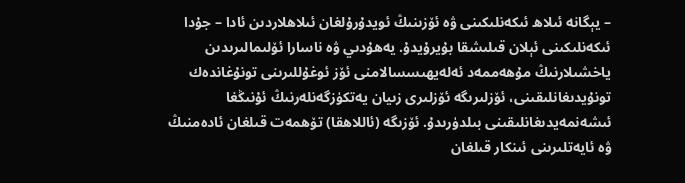– يېگانە ئىلاھ ئىكەنلىكىنى ۋە ئۆزىنىڭ ئويدۇرۇلغان ئىلاھلاردىن ئادا – جۇدا ئىكەنلىكىنى ئېلان قىلىشقا بۇيرۇيدۇ. يەھۇدىي ۋە ناسارا ئۆلىمالىرىدىن ياخشىلارنىڭ مۇھەممەد ئەلەيھىسسالامنى ئۆز ئوغۇللىرىنى تونۇغاندەك تونۇيدىغانلىقىنى، ئۆزلىرىگە ئۆزلىرى زىيان يەتكۈزگەنلەرنىڭ ئۇنىڭغا ئىشەنمەيدىغانلىقىنى بىلدۈرىدۇ. ئۆزىگە (ئاللاھقا) تۆھمەت قىلغان ئادەمنىڭ ۋە ئايەتلىرىنى ئىنكار قىلغان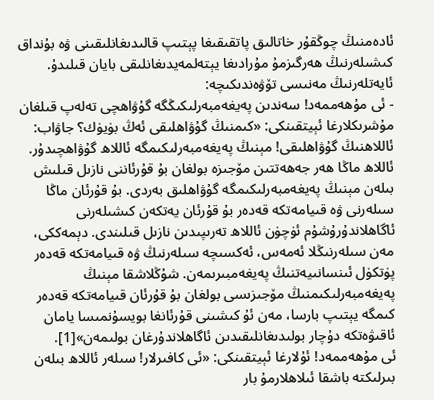ئادەمنىڭ چوڭقۇر خاتالىق پاتقىقىغا پېتىپ قالىدىغانلىقىنى ۋە بۇنداق كىشىلەرنىڭ ھەرگىزمۇ مۇرادىغا يېتەلمەيدىغانلىقى بايان قىلىدۇ. ئايەتلەرنىڭ مەنىسى تۆۋەندىكىچە:
- ئى مۇھەممەد! سەندىن پەيغەمبەرلىكىڭگە گۇۋاھچى تەلەپ قىلغان مۇشرىكلارغا ئېيتقىنكى: «كىمنىڭ گۇۋاھلىقى ئەڭ بۈيۈك؟ جاۋاب: ئاللاھنىڭ گۇۋاھلىقى! مېنىڭ پەيغەمبەرلىكىمگە ئاللاھ گۇۋاھچىدۇر. ئاللاھ ماڭا ھەر جەھەتتىن مۆجىزە بولغان بۇ قۇرئاننى نازىل قىلىش بىلەن مېنىڭ پەيغەمبەرلىكىمگە گۇۋاھلىق بەردى. بۇ قۇرئان ماڭا سىلەرنى ۋە قىيامەتكە قەدەر بۇ قۇرئان يەتكەن كىشىلەرنى ئاگاھلاندۇرۇشۇم ئۈچۈن ئاللاھ تەرىپىدىن نازىل قىلىندى. دېمەككى، مەن سىلەرنىڭلا ئەمەس، ئەكسىچە سىلەرنىڭ ۋە قىيامەتكە قەدەر پۈتكۈل ئىنسانىيەتنىڭ پەيغەمبىرىمەن. شۇڭلاشقا مېنىڭ پەيغەمبەرلىكىمنىڭ مۆجىزىسى بولغان بۇ قۇرئان قىيامەتكە قەدەر كىمگە يېتىپ بارسا، مەن ئۇ كىشىنى قۇرئانغا بويسۇنمىسا يامان ئاقىۋەتكە دۇچار بولىدىغانلىقىدىن ئاگاھلاندۇرغان بولىمەن»[1].
ئى مۇھەممەد! ئۇلارغا ئېيتقىنكى: «ئى كافىرلار! سىلەر ئاللاھ بىلەن بىرلىكتە باشقا ئىلاھلارمۇ بار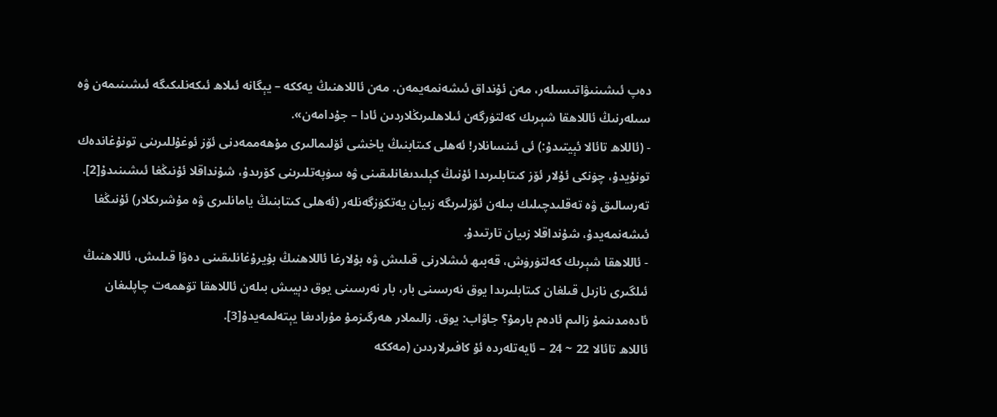دەپ ئىشىنىۋاتىسىلەر، مەن ئۇنداق ئىشەنمەيمەن. مەن ئاللاھنىڭ يەككە – يېگانە ئىلاھ ئىكەنلىكىگە ئىشىنىمەن ۋە سىلەرنىڭ ئاللاھقا شېرىك كەلتۈرگەن ئىلاھلىرىڭلاردىن ئادا – جۇدامەن».
- (ئاللاھ تائالا ئېيتىدۇ:) ئى ئىنسانلار! ئەھلى كىتابنىڭ ياخشى ئۆلىمالىرى مۇھەممەدنى ئۆز ئوغۇللىرىنى تونۇغاندەك تونۇيدۇ، چۈنكى ئۇلار ئۆز كىتابلىرىدا ئۇنىڭ كېلىدىغانلىقىنى ۋە سۈپەتلىرىنى كۆرىدۇ، شۇنداقلا ئۇنىڭغا ئىشىنىدۇ[2]. تەرسالىق ۋە تەقلىدچىلىك بىلەن ئۆزلىرىگە زىيان يەتكۈزگەنلەر (ئەھلى كىتابنىڭ يامانلىرى ۋە مۇشرىكلار) ئۇنىڭغا ئىشەنمەيدۇ، شۇنداقلا زىيان تارتىدۇ.
- ئاللاھقا شېرىك كەلتۈرۈش، قەبىھ ئىشلارنى قىلىش ۋە بۇلارغا ئاللاھنىڭ بۇيرۇغانلىقىنى دەۋا قىلىش، ئاللاھنىڭ ئىلگىرى نازىل قىلغان كىتابلىرىدا يوق نەرسىنى بار، بار نەرسىنى يوق دېيىش بىلەن ئاللاھقا تۆھمەت چاپلىغان ئادەمدىنمۇ زالىم ئادەم بارمۇ؟ جاۋاب: يوق. زالىملار ھەرگىزمۇ مۇرادىغا يېتەلمەيدۇ[3].
ئاللاھ تائالا 22 ~ 24 – ئايەتلەردە ئۇ كافىرلاردىن (مەككە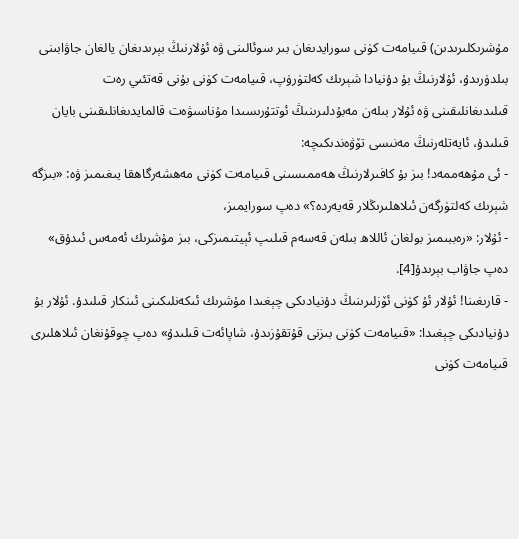مۇشرىكلىرىدىن) قىيامەت كۈنى سورايدىغان بىر سوئالىنى ۋە ئۇلارنىڭ بېرىدىغان يالغان جاۋابىنى بىلدۈرىدۇ، ئۇلارنىڭ بۇ دۇنيادا شېرىك كەلتۈرۈپ، قىيامەت كۈنى بۇنى قەتئىي رەت قىلىدىغانلىقىنى ۋە ئۇلار بىلەن مەبۇدلىرىنىڭ ئوتتۇرىسىدا مۇناسىۋەت قالمايدىغانلىقىنى بايان قىلىدۇ، ئايەتلەرنىڭ مەنىسى تۆۋەندىكىچە:
- ئى مۇھەممەد! بىز بۇ كافىرلارنىڭ ھەممىسىنى قىيامەت كۈنى مەھشەرگاھقا يىغىمىز ۋە: «بىزگە شېرىك كەلتۈرگەن ئىلاھلىرىڭلار قەيەردە؟» دەپ سورايمىز،
- ئۇلار: «رەببىمىز بولغان ئاللاھ بىلەن قەسەم قىلىپ ئېيتىمىزكى، بىز مۇشرىك ئەمەس ئىدۇق» دەپ جاۋاب بېرىدۇ[4].
- قارىغىنا! ئۇلار ئۇ كۈنى ئۆزلىرىنىڭ دۇنيادىكى چېغىدا مۇشرىك ئىكەنلىكىنى ئىنكار قىلىدۇ. ئۇلار بۇ دۇنيادىكى چېغىدا: «قىيامەت كۈنى بىزنى قۇتقۇزىدۇ، شاپائەت قىلىدۇ» دەپ چوقۇنغان ئىلاھلىرى قىيامەت كۈنى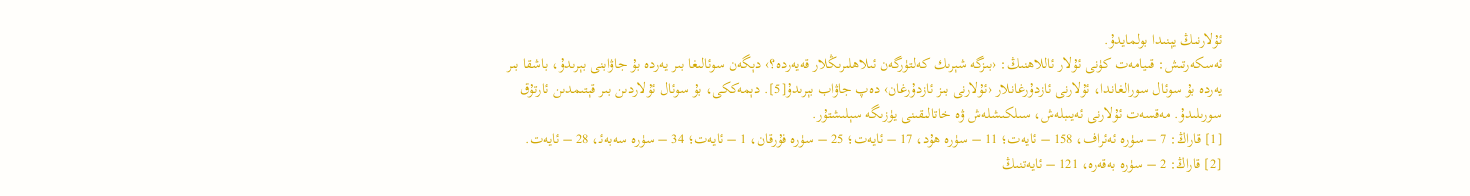ئۇلارنىڭ يېنىدا بولمايدۇ.
ئەسكەرتىش: قىيامەت كۈنى ئۇلار ئاللاھنىڭ: ‹بىزگە شېرىك كەلتۈرگەن ئىلاھلىرىڭلار قەيەردە؟› دېگەن سوئالىغا بىر يەردە بۇ جاۋابنى بېرىدۇ، باشقا بىر يەردە بۇ سوئال سورالغاندا، ئۇلارنى ئازدۇرغانلار ‹ئۇلارنى بىز ئازدۇرغان› دەپ جاۋاب بېرىدۇ[5]. دېمەككى، بۇ سوئال ئۇلاردىن بىر قېتىمدىن ئارتۇق سورىلىدۇ. مەقسەت ئۇلارنى ئەيىبلەش، سىلكىشلەش ۋە خاتالىقىنى يۈزىگە سېلىشتۇر.
[1] قاراڭ: 7 – سۈرە ئەئراف، 158 – ئايەت؛ 11 – سۈرە ھۇد، 17 – ئايەت؛ 25 – سۈرە فۇرقان، 1 – ئايەت؛ 34 – سۈرە سەبەئـ، 28 – ئايەت.
[2] قاراڭ: 2 – سۈرە بەقەرە، 121 – ئايەتنىڭ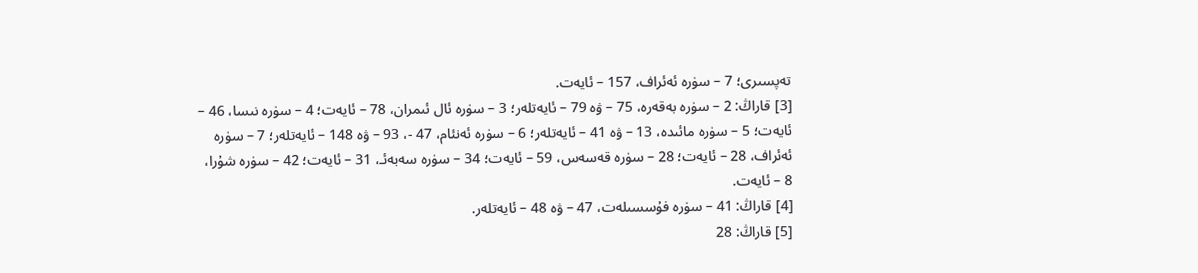تەپسىرى؛ 7 – سۈرە ئەئراف، 157 – ئايەت.
[3] قاراڭ: 2 – سۈرە بەقەرە، 75 – ۋە 79 – ئايەتلەر؛ 3 – سۈرە ئال ئىمران، 78 – ئايەت؛ 4 – سۈرە نىسا، 46 – ئايەت؛ 5 – سۈرە مائىدە، 13 – ۋە 41 – ئايەتلەر؛ 6 – سۈرە ئەنئام، 47 -، 93 – ۋە 148 – ئايەتلەر؛ 7 – سۈرە ئەئراف، 28 – ئايەت؛ 28 – سۈرە قەسەس، 59 – ئايەت؛ 34 – سۈرە سەبەئـ، 31 – ئايەت؛ 42 – سۈرە شۇرا، 8 – ئايەت.
[4] قاراڭ: 41 – سۈرە فۇسسىلەت، 47 – ۋە 48 – ئايەتلەر.
[5] قاراڭ: 28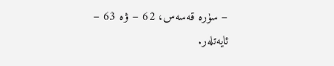– سۈرە قەسەس، 62 – ۋە 63 – ئايەتلەر.